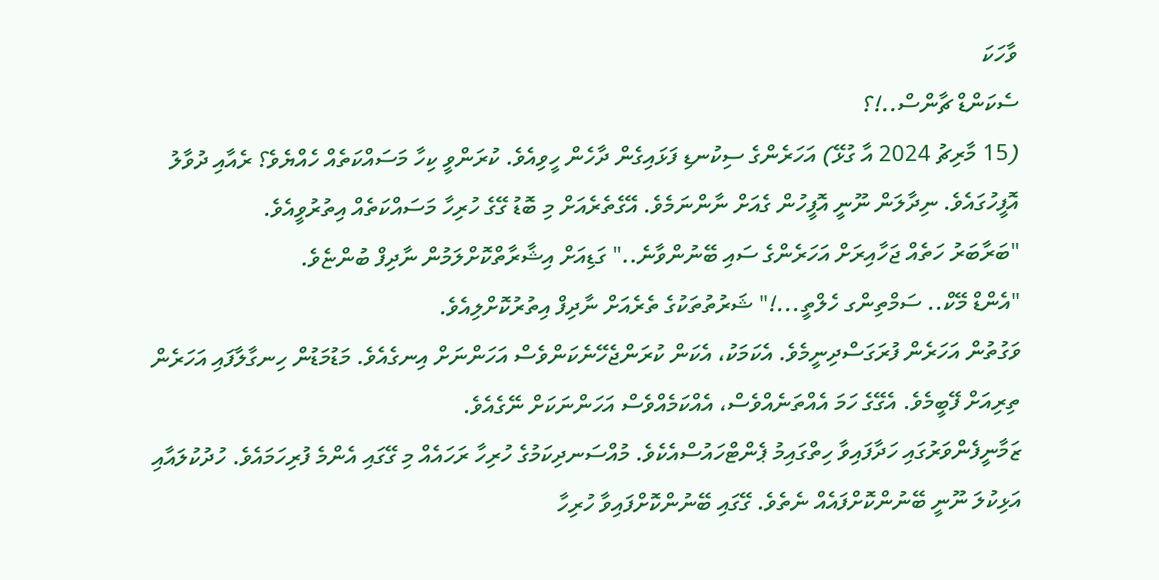ވާހަކަ
ސެކަންޑް ޗާންސް..!؟
(15 މާރިޗު 2024 އާ ގުޅޭ) އަހަރެންގެ ސިކުނޑި ފަޅައިގެން ދާހެން ހީވިއެވެ. ކުރަންވީ ކިހާ މަސައްކަތެއް ހެއްޔެވެ؟ ރެއާއި ދުވާލު އޮފީހުގައެވެ. ނިދާލަން ނޫނީ އޮފީހުން ގެއަށް ނާންނަމެވެ. އޭގެތެރެއަށް މި ބޮޑު ގޭގެ ހުރިހާ މަސައްކަތެއް އިތުރުވީއެވެ.
"ބަރާބަރު ހަތެއް ޖަހާއިރަށް އަހަރެންގެ ސައި ބޭނުންވާނެ.." ގަޑިއަށް އިޝާރާތްކޮށްލަމުން ނާދިފް ބުންޏެވެ.
"އެންޑް މޭކް.. ސަމްތިންގ ހެލްތީ...!" ޝަރުތުތަކުގެ ތެރެއަށް ނާދިފް އިތުރުކޮށްލިއެވެ.
ވަގުތުން އަހަރެން ފުރަގަސްދިނީމެވެ. އެކަމަކު، އެކަން ކުރަންޖެހޭނެކަންވެސް އަހަންނަށް އިނގެއެވެ. މަޑުމަޑުން ހިނގާލާފައި އަހަރެން ތިރިއަށް ފޭބީމެވެ. އެގޭގެ ހަމަ އެއްތަނެއްވެސް، އެއްކަމެއްވެސް އަހަންނަކަށް ނޭގެއެވެ.
ޒަމާނީފެންވަރުގައި ހަދާފައިވާ ހިތްގައިމު ޕެންޓްހައުސްއެކެވެ. މުއްސަނދިކަމުގެ ހުރިހާ ރަހައެއް މި ގޭގައި އެންމެ ފުރިހަމައެވެ. ހުދުކުލައާއި އަޅިކުލަ ނޫނީ ބޭނުންކޮށްފައެއް ނެތެވެ. ގޭގައި ބޭނުންކޮށްފައިވާ ހުރިހާ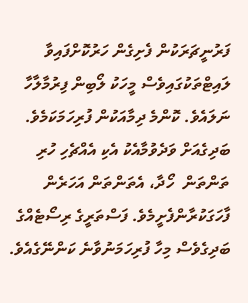ފަރުނީޗަރަކުން ފެށިގެން ހަރުކޮށްފައިވާ ލައިޓްތަކުގައިވެސް މީހަކު ލޯބިން ފިރުމާލާހާ ނަލައެވެ. ކޮންމެ ދިމާއަކުން ފުރިހަމަކަމެވެ.
ބަދިގެއަށް ވަދެވުމާއެކު އެކި އެއްޗެހި ހުރި ތަންތަން  ހޯދާ، އެތަންތަން އަހަރެން ފާހަގަކުރާންފެށީމެވެ. ފަސްތަރީގެ ރިސޯޓެއްގެ ބަދިގެވެސް މިހާ ފުރިހަމަނުވާނެ ކަންނޭގެއެވެ.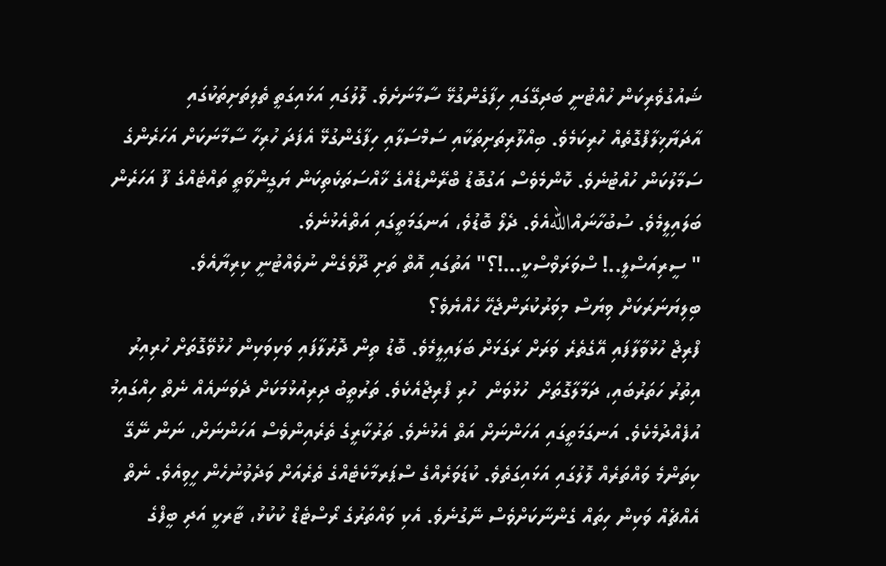ޝައުގުވެރިކަން ހުއްޓުނީ ބަދިގޭގައި ހިފާގެންގުޅޭ ސާމާނަށެވެ. ލޮލުގައި އަޅައިގަތީ ތެލިތަށިތަކުގައި އާދަޔާޚިލާފްގޮތެއް ހުރިކަމެވެ. ބިއްލޫރިތަށިތަކާއި ސަމްސަލާއި ހިފާގެންގުޅޭ އެފަދަ ހުރިހާ ސާމާނަކަށް އަހަރެންގެ ސަމާލުކަން ހުއްޓުނެވެ. ކޮންމެވެސް އަގުބޮޑު ބްރޭންޑެއްގެ ޚާއްސަތަކެތިކަން ޔަގީންވާތީ ތައްޓެއްގެ ފޫ އަހަރެން ބަލައިލީމެވެ. ސުބުހާނައްاللهއެވެ. ދެލޯ ބޮޑުވެ، އަނގަމަތީގައި އަތްއެޅުނެވެ.
" ސީރިއަސްލީ..! ސްވަރަވްސްކީ...!؟" އަތުގައި އޮތް ތަށި ދޫވެގެން ނުވެއްޓުނީ ކިރިޔާއެވެ. ބިލިޔަނަރަކަށް ވިޔަސް މިވަރުކުރަންޖެހޭ ހެއްޔެވެ؟
ފްރިޖް ހުޅުވާލާފައި އޭގެތެރެ ވަރަށް ރަގަޅަށް ބަލައިލީމެވެ. ބޮޑު ތިން ދޮރުލާފައި ވަކިވަކިން ހުޅުވޭގޮތަށް ހުރިއިރު އިތުރު ހަތަރުބައި، ދަމާލާގޮތަށް  ހުޅުވަން  ހުރި ފްރިޖްއެކެވެ. ތަރުތީބު ދިރިއުޅުމަކަށް ދެވަނައެއް ނެތް ހިއްގައިމު އުފެއްދުމެކެވެ. އަނގަމަތީގައި އަހަންނަށް އަތް އެޅުނެވެ. ތަރުކާރީގެ ތެރެއިންވެސް އަހަންނަށް، ނަން ނޭގޭ ކިތަންމެ ވައްތަރެއް ލޮލުގައި އަޅައިގަތެވެ. ކުޑަވަރެއްގެ ސްޕަރމާކެޓެއްގެ ތެރެއަށް ވަދެވުނުހެން ހީވިއެވެ. ނެތް އެއްޗެއް ވަކިން ހިތައް ގެންނާކަށްވެސް ނޭގުނެވެ. އެކި ވައްތަރުގެ ރޯސްޓެޑް ކުކުޅު، ޓާރކީ އަދި ބީފްގެ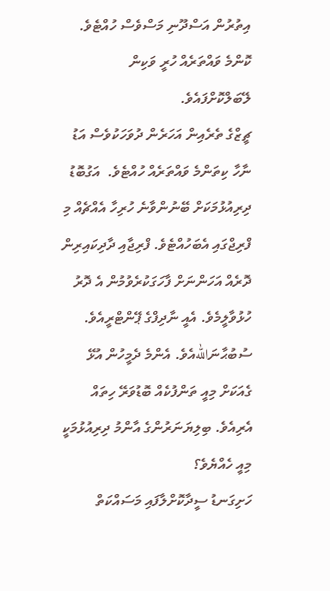އިތުރުން އަސްދޫނި މަސްވެސް ހުއްޓެވެ. ކޮންމެ ވައްތަރެއް ހުރީ ވަކިން ލޭބަލްކޮށްފައެވެ.
ޗީޒްގެ ތެރެއިން އަހަރެން ދުވަހަކުވެސް އަޑު ނާހާ ކިތަންމެ ވައްތަރެއް ހުއްޓެވެ.  އަގުބޮޑު ދިރިއުޅުމަކަށް ބޭނުންވާނެ ހުރިހާ އެއްޗެއް މި ފްރިޖްގައި އެބަހުއްޓެވެ. ފްރިޖާއި ދާދިކައިރިން ދޮރެއް އަހަންނަށް ފާހަގަކުރެވުމުން އެ ދޮރު ހުޅުވާލީމެވެ. އެއީ ނާދިފްގެ ޕޭންޓްރީއެވެ. ސުބުޙާނަاللهއެވެ. އެންމެ ދެމީހުން އުޅޭ ގެއަކަށް މިއީ ތަންފުކެއް ބޮޑުވަރޭ ހިތައް އެރިއެވެ. ބިލިޔަނަރުންގެ އާންމު ދިރިއުޅުމަކީ މިއީ ހެއްޔެވެ؟
ހަށިގަނޑު ސީދާކޮށްލާފައި މަސައްކަތް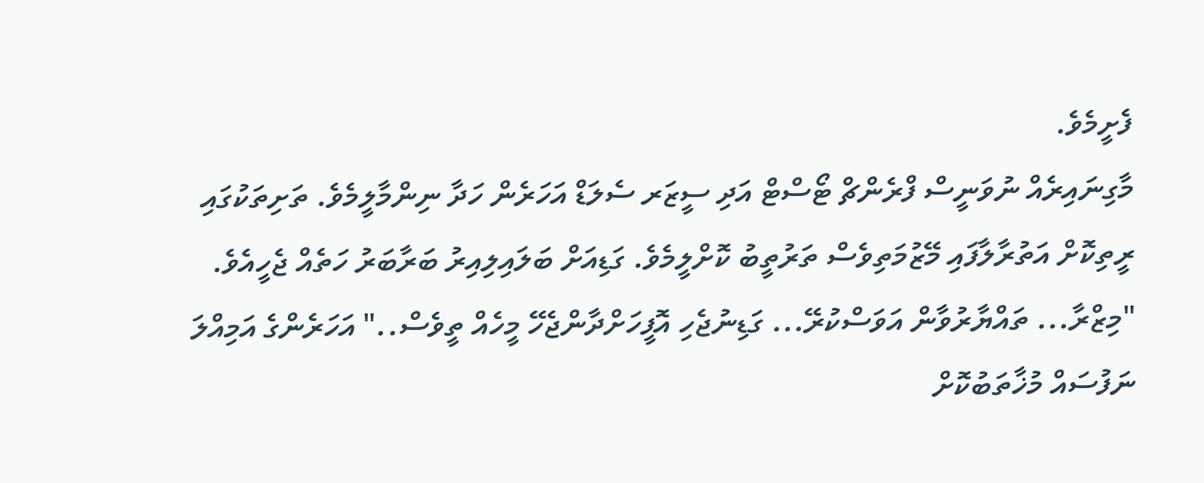ފެށީމެވެ.
މާގިނައިރެއް ނުވަނީސް ފްރެންޗް ޓޯސްޓް އަދި ސީޒަރ ސެލަޑް އަހަރެން ހަދާ ނިންމާލީމެވެ. ތަށިތަކުގައި ރީތިކޮށް އަތުރާލާފައި މޭޒުމަތިވެސް ތަރުތީބު ކޮށްލީމެވެ. ގަޑިއަށް ބަލައިލިއިރު ބަރާބަރު ހަތެއް ޖެހީއެވެ.
"މިޒްރާ... ތައްޔާރުވާން އަވަސްކުރޭ... ގަޑިނުޖެހި އޮފީހަށްދާންޖެހޭ މީހެއް ތީވެސް.." އަހަރެންގެ އަމިއްލަ ނަފުސައް މުޚާތަބުކޮށް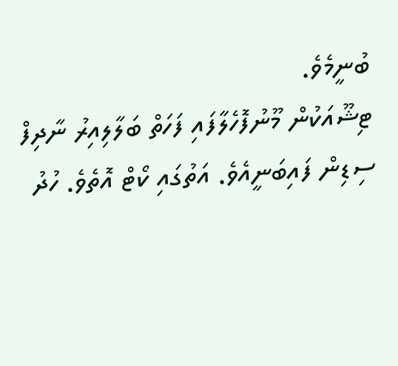ބުނީމެވެ.
ޓިޝޫއަކުން މޫނުފޮހެލާފައި ފަހަތް ބަލާލިއިރު ނާދިފް ސިޑިން ފައިބަނީއެވެ. އަތުގައި ކޯޓް އޮތެވެ. ހުދު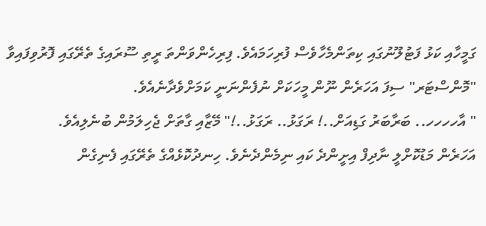ގަމީހާއި ކަޅު ފަޓުލޫނުގައި ކިތަންމެހާވެސް ފުރިހަމައެވެ. ފިރިހެންވަންތަ ރީތި ސޫރައިގެ ތެރޭގައި ފޮރުވިފައިވާ "މޮންސްޓަރ" ސިފަ އަހަރެން ނޫން މީހަކަށް ނުފެންނަނީ ކަމަށްވެދާނެއެވެ.
" އާހހހހ.. ބަރާބަރު ގަޑިއަށް..! ރަގަޅު.. ރަގަޅު..!" މޭޒާއި ގާތަށް ޖެހިލަމުން ބުނެލިއެވެ.
އަހަރެން މަޑުކޮށްލީ ނާދިފް އިށީންދެ ކައި ނިމެންދެނެވެ. ހިނދުކޮޅެއްގެ ތެރޭގައި ފެނިގެން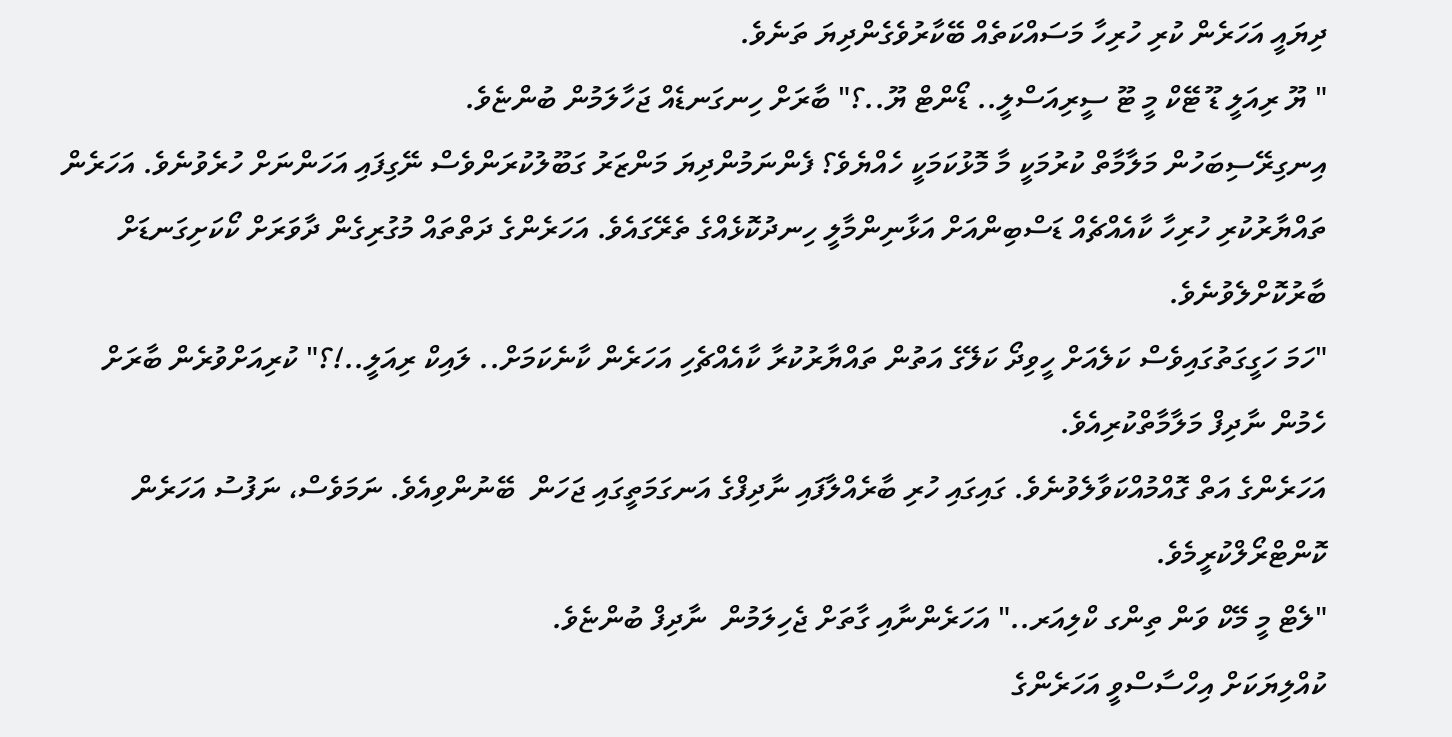ދިޔައީ އަހަރެން ކުރި ހުރިހާ މަސައްކަތެއް ބޭކާރުވެގެންދިޔަ ތަނެވެ.
" ޔޫ ރިއަލީ ޑޫ ޓޭކް މީ ޓޫ ސީރިއަސްލީ.. ޑޯންޓް ޔޫ..؟" ބާރަށް ހިނގަނޑެއް ޖަހާލަމުން ބުންޏެވެ.
އިނގިރޭސިބަހުން މަލާމާތް ކުރުމަކީ މާ މޮޅުކަމަކީ ހެއްޔެވެ؟ ފެންނަމުންދިޔަ މަންޒަރު ގަބޫލުކުރަންވެސް ނޭގިފައި އަހަންނަށް ހުރެވުނެވެ. އަހަރެން ތައްޔާރުކުރި ހުރިހާ ކާއެއްޗެއް ޑަސްބިންއަށް އަޅާނިންމާލީ ހިނދުކޮޅެއްގެ ތެރޭގައެވެ. އަހަރެންގެ ދަތްތައް މުގުރިގެން ދާވަރަށް ކޯކަށިގަނޑަށް ބާރުކޮށްލެވުނެވެ.
"ހަމަ ހަގީގަތުގައިވެސް ކަލެއަށް ހީވިދޯ ކަލޭގެ އަތުން ތައްޔާރުކުރާ ކާއެއްޗެހި އަހަރެން ކާނެކަމަށް.. ލައިކް ރިއަލީ..!؟" ކުރިއަށްވުރެން ބާރަށް ހެމުން ނާދިފް މަލާމާތްކުރިއެވެ.
އަހަރެންގެ އަތް ގޮއްމުއްކަވާލެވުނެވެ. ގައިގައި ހުރި ބާރެއްލާފައި ނާދިފްގެ އަނގަމަތީގައި ޖަހަން  ބޭނުންވިއެވެ. ނަމަވެސް، ނަފުސު އަހަރެން ކޮންޓްރޯލްކުރީމެވެ.
"ލެޓް މީ މޭކް ވަން ތިންގ ކްލިއަރ.." އަހަރެންނާއި ގާތަށް ޖެހިލަމުން  ނާދިފް ބުންޏެވެ.
ކުއްލިޔަކަށް އިހްސާސްވީ އަހަރެންގެ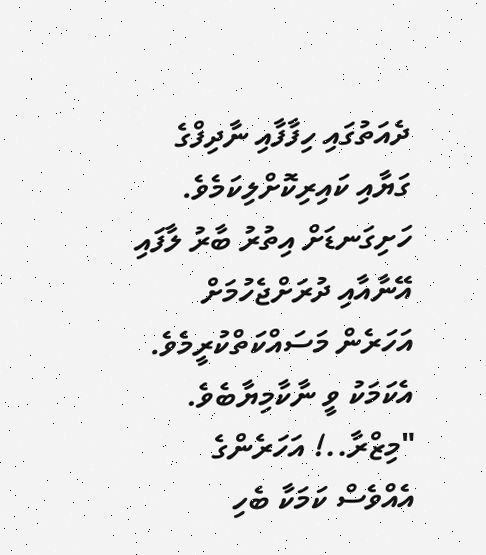ދެއަތުގައި ހިފާފާއި ނާދިފްގެ ގަޔާއި ކައިރިކޮށްލިކަމެވެ. ހަށިގަނޑަށް އިތުރު ބާރު ލާފައި އޭނާއާއި ދުރަށްޖެހުމަށް އަހަރެން މަސައްކަތްކުރީމެވެ. އެކަމަކު ވީ ނާކާމިޔާބެވެ.
"މިޒްރާ..! އަހަރެންގެ އެއްވެސް ކަމަކާ ބެހި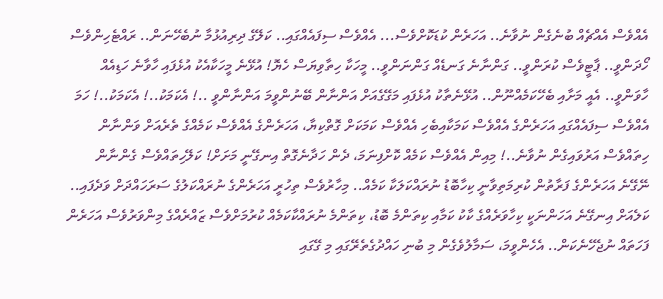އެއްވެސް އެއްޗެއް ބުނެގެން ނުވާނެ.. އަހަރެން ކުޑަކޮށްވެސް... އެއްވެސް ސިފައެއްގައި.. ކަލޭގެ ދިރިއުޅުމާ ނުބެހޭނަން.. ރައްޓެހިންވެސް ހޯދަންވީ.. ޕާޓީވެސް ކުރަންވީ.. ގަންނާނެ ގަނޑެއް ގަންނަންވީ.. މީހަކާ ހިތާވިޔަސް ހެޔޮ! އުޅޭނެ މީހަކާއެކު އުޅެފައި ހާވާނެ ހަޑިއެއް ހާވަންވީ.. އެއީ މަށާއި ބެހޭކަމެއްނޫން.. އުޅޭނެތާކު އުޅެފައި މަގޭގެއަށް އަންނާން ބޭނުންވީމަ އަންނާންވީ ..! އެކަމަކު..! އެކަމަކު..! ހަމަ އެއްވެސް ސިފައެއްގައި އަހަރެންގެ އެއްވެސް ކަމަކާއިބެހި އެއްވެސް ކަމަކަށް ގޮތްކިޔާ، އަހަރެންގެ އެއްވެސް ކަމެއްގެ ތެރެއަށް ވަންނާން ހިތައްވެސް އަރުވައިގެން ނުވާނެ..! މިއިން އެއްވެސް ކަމެއް ކޮށްފިނަމަ، ދެން ހަދާނެގޮތް އިނގޭނީ މަށަށް! ކަލޭހިތައްވެސް ގެންނާން ނޭގޭނެ އަހަރެންގެ ފަރާތުން ކުރިމަތިވާނީ ކިހާބޮޑު ނުރައްކަލަކާ ކަމެއް.. މިހާރުވެސް ތިހުރީ އަހަރެންގެ ނުރައްކަލުގެ ސަރަހައްދަށް ވަދެފައި.. ކަލެއަށް އިނގޭނެ އަހަންނަކީ ކިހާވަރެއްގެ ކާކު ކަމާއި ކިތަންމެ ބޮޑު، ކިތަންމެ ނުރައްކާކަމެއް ކުރުމަށްވެސް ޒައްރެއްގެ މިންވަރުވެސް އަހަރެން ފަހަތައް ނުޖެހޭނެކަން.. އެހެންވީމަ، ސަމާލުވެގެން މި ބުނި ހައްދުގެތެރޭގައި މި ގޭގައި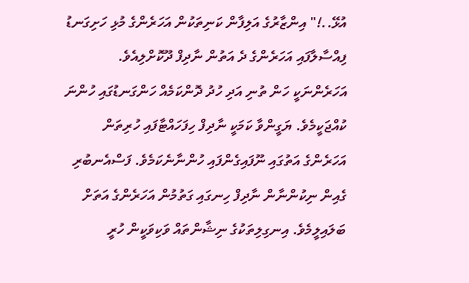އުޅޭ..!" އިންޒާރުގެ އަލިފާން ކަނިތަކުން އަހަރެންގެ މުޅި ހަށިގަނޑު ފިއްސާލާފައި އަހަރެންގެ ދެ އަތުން ނާދިފް ދޫކޮށްލިއެވެ.
އަހަރެންނަކީ ހަން ތުނި އަދި ހުދު ދޮންކަމެއް ހަންގަނޑުގައި ހުންނަ ކުއްޖަކީމެވެ. ޔަގީންވާ ކަމަކީ ނާދިފް ހިފަހައްޓާފައި ހުރިތަން އަހަރެންގެ އަތުގައި ނޫފައިގެންފައި ހުންނާނެކަމެވެ. ފަސްއެނބުރި ގެއިން ނިކުންނާން ނާދިފް ހިނގައި ގަތުމުން އަހަރެންގެ އަތަށް ބަލައިލީމެވެ. އިނގިލިތަކުގެ ނިޝާންތައް ވަކިވަކީން ހުރީ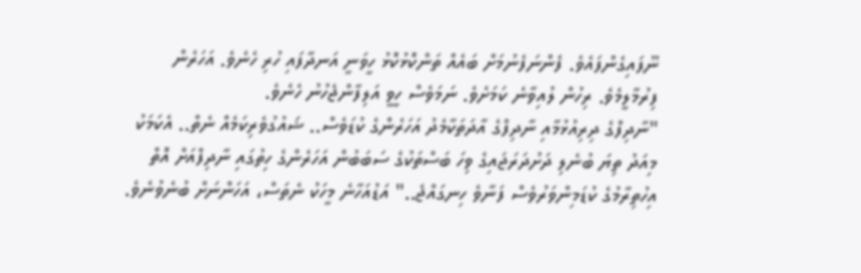ނޫފައިގެންފައެވެ. ފެންނަފެނުމަށް ބައެއް ތަންކޮޅުކޮޅު ހީވަނީ އަނދާފައި ހުރި ހެނެވެ. އަހަރެން ފިރުމާލީމެވެ. ރިހުން ލުއިވާނެ ކަމަށެވެ. ނަމަވެސް ހީވީ އަލިފާންޖެހުނު ހެނެވެ.
"ނާދިފްގެ ދިރިއުޅުމާއި ނާދިފްގެ އާދަތަކާމެދު އަހަރެންގެ ކުޑަވެސް.. ޝައުގުވެރިކަމެއް ނެތް.. އެކަމަކު މިއަދު ތިޔަ ބުނެލި ދަށުދަރަޖައިގެ ވިހަ ބަސްތަކުގެ ސަބަބުން އަހަރެންގެ ހިތުގައި ނާދިފްއަށް އޮތް އިހުތިރާމުގެ ކުޑަމިންވަރުވެސް ފަނާވެ ހިނގައްޖެ.." އަޑުއަހާނެ މީހަކު ނެތަސް، އަހަންނަށް ބުނެވުނެވެ.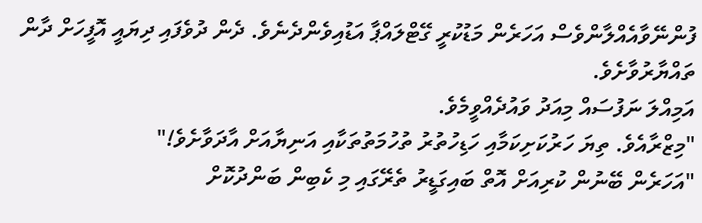ފުންނޭވާއެއްލާންވެސް އަހަރެން މަޑުކުރީ ގޭޓްލައްޕާ އަޑުއިވެންދެނެވެ. ދެން ދުވެފައި ދިޔައީ އޮފީހަށް ދާން ތައްޔާރުވާށެވެ.
އަމިއްލަ ނަފުސައް މިއަދު ވައުދެއްވީމެވެ.
"މިޒްރާއެވެ. ތިޔަ ހަރުކަށިކަމާއި ހަޑިހުތުރު ތުހުމަތުތަކާއި އަނިޔާއަށް އާދަވާށެވެ!"
"އަހަރެން ބޭނުން ކުރިއަށް އޮތް ބައިގަޑީރު ތެރޭގައި މި ކެބިން ބަންދުކޮށް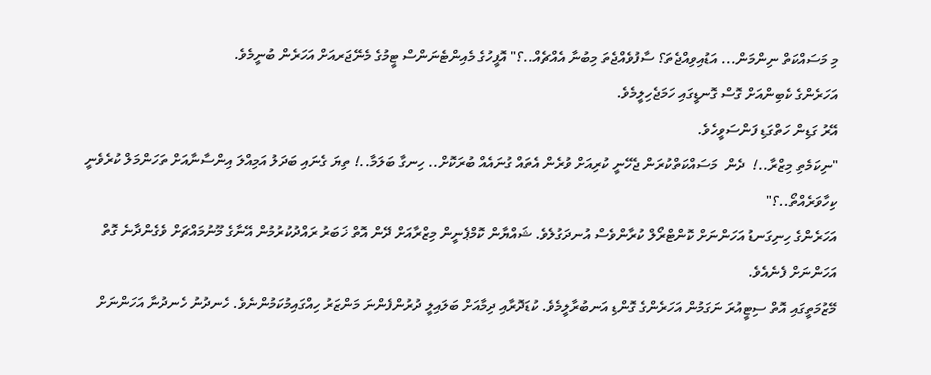މި މަސައްކަތް ނިންމަން... އަޑުއިވިއްޖެތަ؟ ސާފުވެއްޖެތަ މިބުނާ އެއްޗެއް..؟" އޮފީހުގެ މެއިންޓެނަންސް ޓީމުގެ މެނޭޖަރއަށް އަހަރެން ބުނީމެވެ.
އަހަރެންގެ ކެބިންއަށް ގޮސް ގޮނޑީގައި ހަމަޖެހިލީމެވެ.
އޭރު ގަޑިން ހަތްގަޑި ފަންސަވީހެވެ.
"ނިކަމެތި މިޒްރާ..!  ދެން  މަސައްކަތްކުރަން ޖެހޭނީ ކުރިއަށް ވުރެން އެތައް ގުނައެއް ބުރަކޮށް.. ހިނގާ ބަލަމާ..! ތިޔަ ގެނައި ބަދަލު އަމިއްލަ އިންސާނާއަށް ތަހަންމަލް ކުރެވެނީ ކިހާވަރެއްތޯ..؟"
އަހަރެންގެ ހިނިގަނޑު އަހަންނަށް ކޮންޓްރޯލް ކުރާންވެސް އުނދަގުލެވެ. ޝައްޔާން ކޮމްޕެނީން މިޒްރާއަށް ދޭން އޮތް ޚަބަރު ރައްދުކުރުމުން އޭނާގެ މޫނުމައްޗަށް ވެގެންދާނެ ގޮތް އަހަންނަށް ފެނެއެވެ.
މޭޒުމަތީގައި އޮތް ސިޓީއުރަ ނަގަމުން އަހަރެންގެ ގޮންޑި އަނބުރާލީމެވެ. ކުޑަދޮރާއި ދިމާއަށް ބަލައިލީ ދުރުންފެންނަ މަންޒަރު ހިއްގައިމުކަމުންނެވެ. ހެނދުނު ހެނދުނާ އަހަންނަށް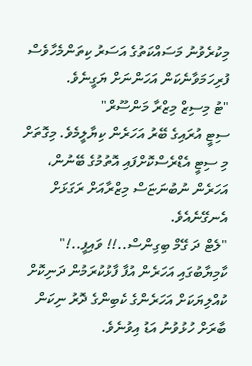މިކުރެވުނު މަސައްކަތުގެ އަސަރު ކިތަންމެހާވެސް ފުރިހަމަވާނެކަން އަހަންނަށް ޔަގީނެވެ.
"ޓު މިސިޒް މިޒްރާ މަންސޫރް"
ސިޓީ އުރައިގެ ބޭރު އަހަރެން ކިޔާލީމެވެ. މިގޮތަށް  މި ސިޓީ އެޑްރެސްކޮށްފައި އޮތުމުގެ ބޭނުން، އަހަރެން ނުބުނަޏަސް މިޒްރާއަށް ރަގަޅަށް އެނގޭނެއެވެ.
"ލެޓް ދަ ގޭމް ބިގިންސް..!! ވައިފީ..!"
ކާމިޔާބުގައި އަހަރެން އުފާ ފާޅުކުރަމުން ދަނިކޮށް ކުއްލިޔަކަށް އަހަރެންގެ ކެބިންގެ ދޮރު ނިކަން ބާރަށް ހުޅުވުނު އަޑު އިވުނެވެ.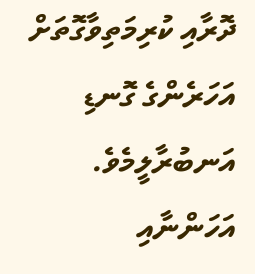ދޮރާއި ކުރިމަތިވާގޮތަށް އަހަރެންގެ ގޮނޑި އަނބުރާލީމެވެ. އަހަންނާއި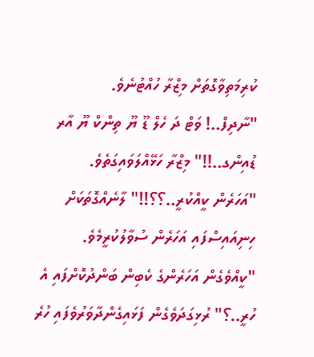ކުރިމަތިވާގޮތަށް މިޒްރާ ހުއްޓުނެވެ.
"ނާދިފް..! ވަޓް ދަ ހެލް ޑޫ ޔޫ ތިންކް ޔޫ އާރ ޑުއިންގ..!!" މިޒްރާ ހަޅޭއްލަވައިގަތެވެ.
"އަހަރެން ކީއްކުރީ..؟؟!!" ލާނެއްގޮތަކަށް ހިނިއައިސްފައި އަހަރެން ސުވާލުކުރީމެވެ.
"ކީއްވެގެން އަހަރެންގެ ކެބިން ބަންދުކޮށްފައި އެ ހުރީ..؟" ރުޅިގަދަވެގެން ފަޅައިގެންދާވަރުވެފައި ހުރެ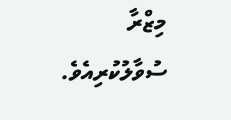މިޒްރާ ސުވާލުކުރިއެވެ.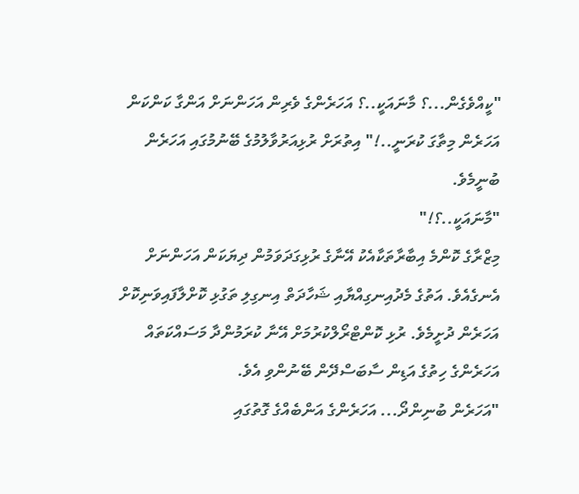"ކީއްވެގެން...؟ މާނައަކީ..؟ އަހަރެންގެ ވެރިން އަހަންނަށް އަންގާ ކަންކަން އަހަރެން މިތާގަ ކުރަނީ..!" އިތުރަށް ރުޅިއަރުވާލުމުގެ ބޭނުމުގައި އަހަރެން ބުނީމެވެ.
"މާނައަކީ..؟!"
މިޒްރާގެ ކޮންމެ އިބާރާތަކާއެކު އޭނާގެ ރުޅިގަދަވަމުން ދިޔަކަން އަހަންނަށް އެނގެއެވެ. އަތުގެ މެދުއިނގިއްޔާއި ޝަހާދަތް އިނގިލި ތަގުޅި ކޮށްލާފައިވަނިކޮށް އަހަރެން ދުށީމެވެ. ރުޅި ކޮންޓްރޯލްކުރުމަށް އޭނާ ކުރަމުންދާ މަސައްކަތައް އަހަރެންގެ ހިތުގެ އަޑިން ސާބަސްދޭން ބޭނުންވި އެވެ.
"އަހަރެން ބުނިންދޯ... އަހަރެންގެ އަންބެއްގެ ގޮތުގައި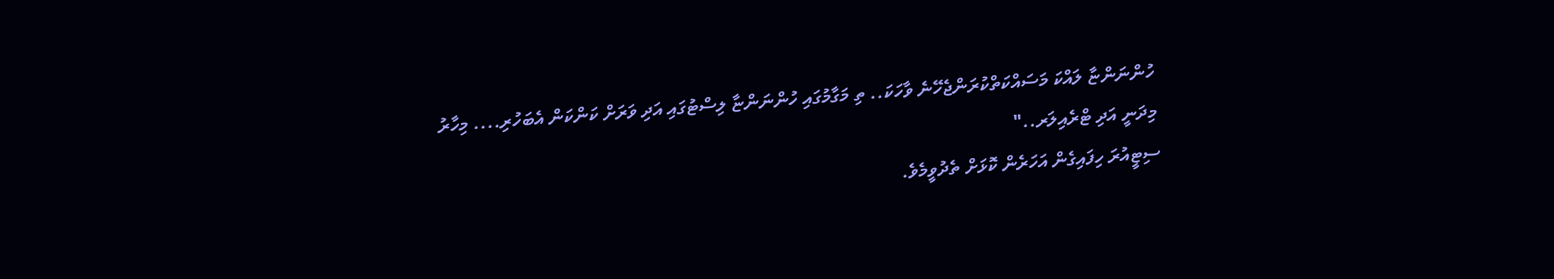ހުންނަންޏާ ލައްކަ މަސައްކަތްކުރަންޖެހޭނެ ވާހަކަ.. ތި މަގާމުގައި ހުންނަންޏާ ލިސްޓުގައި އަދި ވަރަށް ކަންކަން އެބަހުރި.... މިހާރު މިދަނީ އަދި ޓްރެއިލަރ.."
ސިޓީއުރަ ހިފައިގެން އަހަރެން ކޮޅަށް ތެދުވީމެވެ.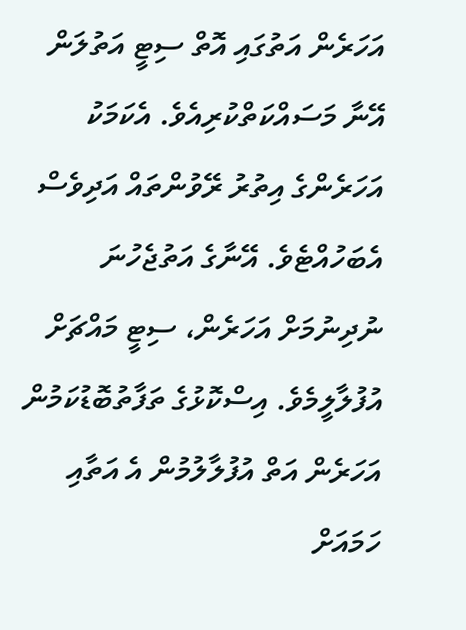އަހަރެން އަތުގައި އޮތް ސިޓީ އަތުލަން އޭނާ މަސައްކަތްކުރިއެވެ. އެކަމަކު އަހަރެންގެ އިތުރު ރޭވުންތައް އަދިވެސް އެބަހުއްޓެވެ. އޭނާގެ އަތުޖެހުނަ ނުދިނުމަށް އަހަރެން، ސިޓީ މައްޗަށް އުފުލާލީމެވެ. އިސްކޮޅުގެ ތަފާތުބޮޑުކަމުން އަހަރެން އަތް އުފުލާލުމުން އެ އަތާއި ހަމައަށް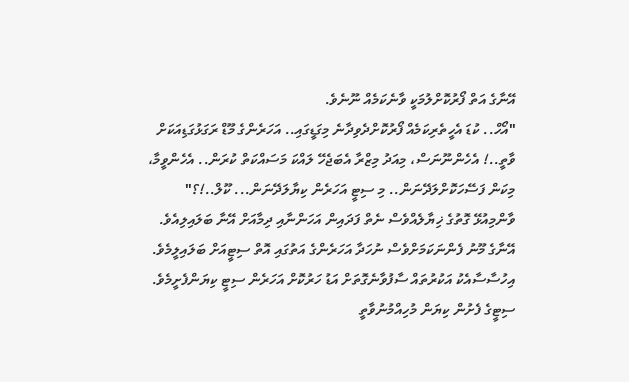އޭނާގެ އަތް ފޯރުކޮށްލުމަކީ ވާނެކަމެއް ނޫނެވެ.
"އޯހް.. ކުޑަ އެހީތެރިކަމެއް ފޯރުކޮށްދެވިދާނެ މިގަޑީގައި.. އަހަރެންގެ މޫޑް ރަގަޅުގަޑިއަކަށް ވާތީ..! އެހެންނޫނަސް، މިއަދު މިޒްރާ އެބަޖެހޭ ލައްކަ މަސައްކަތް ކުރަން.. އެހެންވީމާ، މިކަން ފަސޭހަކޮށްލަދޭނަން.. މި ސިޓީ އަހަރެން ކިޔާލަދޭނަން... ކޫލް..!؟"
ވާންމިއުޅޭ ގޮތުގެ ޚިޔާލެއްވެސް ނެތް ފަދައިން އަހަންނާއި ދިމާއަށް އޭނާ ބަލައިލިއެވެ. އޭނާގެ މޫނު ފެންނަކަމަށްވެސް ނުހަދާ އަހަރެންގެ އަތުގައި އޮތް ސިޓީއަށް ބަލައިލީމެވެ.  އިހުސާސާއެކު އަކުރުތައް ސާފުވާނެގޮތަށް އަޑު ހަރުކޮށް އަހަރެން ސިޓީ ކިޔަންފެށީމެވެ. ސިޓީގެ ފެށުން ކިޔަން މުހިއްމުނުވާތީ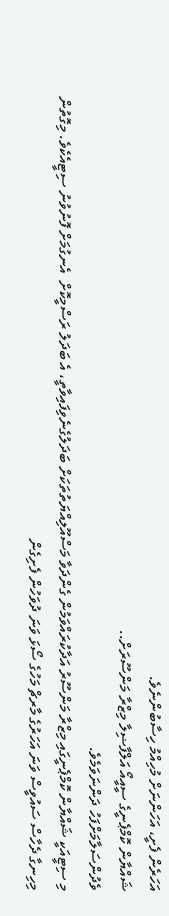އަހަރެން ފެށީ، އަހަންނަށް މުހިއްމު ހިސާބުންނެވެ.
ޝައްޔާން ކޮމްޕެނީގެ ސީއީއޯ އަލްފާޟިލާ މިޒްރާ މަންސޫރަށް..
ވެދުންސަލާމަށްފަހު ދަންނަވަމެވެ.
މި ސިޓީއަކީ ޝައްޔާން ކޮމްޕެނީގައި މިޒްރާ މަންސޫރު އަދާކުރައްވަމުން ގެންދަވާ މަސްއޫލިއްޔަތުތަކަށް ބަދަލުގެނެވިފައިވާތީ، އެ ބަދަލު ރަސްމީކޮށް  އެނގުމަށް ފޮނުވުނު ސިޓީއެކެވެ. މިގޮތުން މިހިނގާ ދެހާސް ސައުވީސް ވަނަ އަހަރުގެ މާރޗް މަހުގެ ސޯޅަ ވަނަ ދުވަހުން ފެށިގެން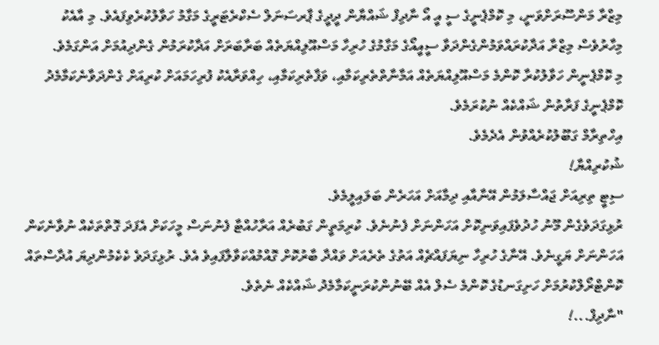މިޒްރާ މަންސޫރަށްވަނީ، މި ކޮމްޕެނީގެ ސީ އީ އޯ ނާދިފް ޝައްޔާން ދީދީގެ ޕާރސަނަލް ސެކްރެޓަރީގެ މަގާމު ހަވާލުކުރެވިފައެވެ. މި އާއެކު މިހާރުވެސް މިޒްރާ އަދާކުރައްވަމުންގެންދަވާ ސީއީއޯގެ މަގާމުގެ ހުރިހާ މަސްއޫލިއްޔަތެއް ބަރާބަރަށް އަދާކުރަމުން ގެންދިއުމަށް އަންގަމެވެ.
މި ކޮމްޕެނީން ހަވާލުކުރާ ކޮންމެ މަސްއޫލިއްޔަތެއް އަމާނާތްތެރިކަމާއި، ވަފާތެރިކަމާއި، ހިއްވަރާއެކު ފުރިހަމައަށް ކުރިއަށް ގެންދަވާނެކަމާމެދު ކޮމްޕެނީގެ ފަރާތުން ޝައްކެއް ނުކުރަމެވެ.
އިހްތިރާމް ގަބޫލުކުރެއްވުން އެދެމެވެ.
ޝުކުރިއްޔާ!
ސިޓީ ތިރިއަށް ޖައްސާލަމުން އޭނާއާއި ދިމާއަށް އަހަރެން ބަލައިލީމެވެ.
ރުޅިގަދަވެގެން މޫނު ހުދުވެފައިވަނިކޮށް އަހަންނަށް ފެނުނެވެ. ކުރިމަތީން ގަބުރެއް އަރާހުއްޓާ ފެނުނަސް މީހަކަށް އެފަދަ ގޮތްތަކެއް ނުވާނެކަން އަހަންނަށް ޔަގީނެވެ. އޭނާގެ ހުރިހާ ނިޔަފައްޗެއް އަތުގެ ތެރެއަށް ވައްދާ ބާރުކޮށް ގޮއްމުއްކަވާލާފައިވެ އެވެ. ރުޅިގަދަވެ ކެކެމުންދިޔަ އުދާސްތައް ކޮންޓްރޯލްކުރުމަށް ހަށިގަނޑުގެ ކޮންމެ ސެލް އެއް ބޭނުންކުރަނީކަމާމެދު ޝައްކެއް ނެތެވެ.
"ނާދިފް...!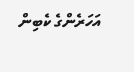އަހަރެންގެ ކެބިން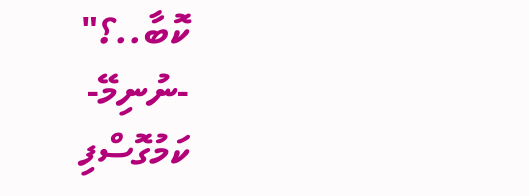ކޮބާ..؟"
-ނުނިމޭ-
ކަމުގޮސްފި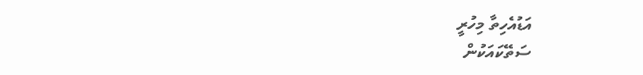އަޑުއެހިތާ މިހުރީ
ސަތޭކައަކުން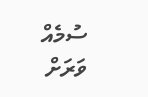ސުމެއް
ވަރަށް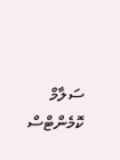ސަލާމް
ކޮމެންޓްސް